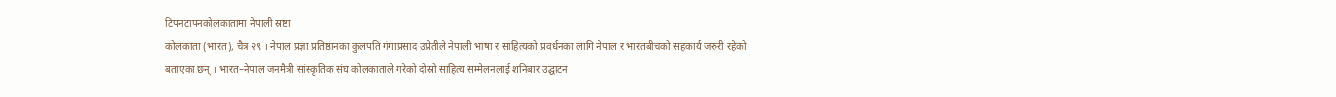टिपनटापनकोलकातामा नेपाली स्रष्टा
कोलकाता (भारत), चैत्र २९ । नेपाल प्रज्ञा प्रतिष्ठानका कुलपति गंगाप्रसाद उप्रेतीले नेपाली भाषा र साहित्यको प्रवर्धनका लागि नेपाल र भारतबीचको सहकार्य जरुरी रहेको बताएका छन् । भारत–नेपाल जनमैत्री सांस्कृतिक संघ कोलकाताले गरेको दोस्रो साहित्य सम्मेलनलाई शनिबार उद्घाटन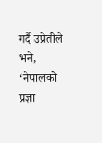गर्दै उप्रेतीले भने, ‘नेपालको प्रज्ञा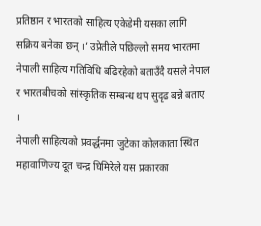प्रतिष्ठान र भारतको साहित्य एकेडेमी यसका लागि सक्रिय बनेका छन् ।’ उप्रेतीले पछिल्लो समय भारतमा नेपाली साहित्य गतिविधि बढिरहेको बताउँदै यसले नेपाल र भारतबीचको सांस्कृतिक सम्बन्ध थप सुदृढ बन्ने बताए ।
नेपाली साहित्यको प्रवर्द्धनमा जुटेका कोलकाता स्थित महावाणिज्य दूत चन्द्र घिमिरेले यस प्रकारका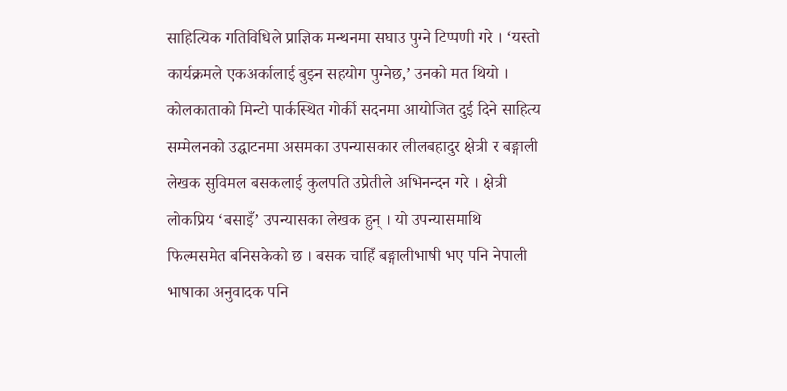साहित्यिक गतिविधिले प्राज्ञिक मन्थनमा सघाउ पुग्ने टिप्पणी गरे । ‘यस्तो कार्यक्रमले एकअर्कालाई बुझ्न सहयोग पुग्नेछ,’ उनको मत थियो । कोलकाताको मिन्टो पार्कस्थित गोर्की सदनमा आयोजित दुई दिने साहित्य सम्मेलनको उद्घाटनमा असमका उपन्यासकार लीलबहादुर क्षेत्री र बङ्गाली लेखक सुविमल बसकलाई कुलपति उप्रेतीले अभिनन्दन गरे । क्षेत्री लोकप्रिय ‘बसाइँ’ उपन्यासका लेखक हुन् । यो उपन्यासमाथि फिल्मसमेत बनिसकेको छ । बसक चाहिँ बङ्गालीभाषी भए पनि नेपाली भाषाका अनुवादक पनि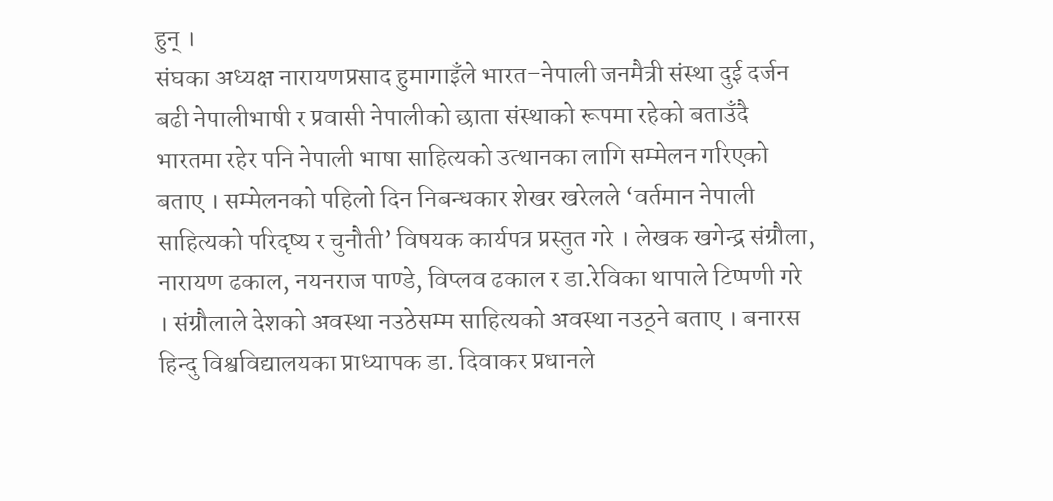हुन् ।
संघका अध्यक्ष नारायणप्रसाद हुमागाइँले भारत–नेपाली जनमैत्री संस्था दुई दर्जन बढी नेपालीभाषी र प्रवासी नेपालीको छाता संस्थाको रूपमा रहेको बताउँदै भारतमा रहेर पनि नेपाली भाषा साहित्यको उत्थानका लागि सम्मेलन गरिएको बताए । सम्मेलनको पहिलो दिन निबन्धकार शेखर खरेलले ‘वर्तमान नेपाली साहित्यको परिदृष्य र चुनौती’ विषयक कार्यपत्र प्रस्तुत गरे । लेखक खगेन्द्र संग्रौला, नारायण ढकाल, नयनराज पाण्डे, विप्लव ढकाल र डा.रेविका थापाले टिप्पणी गरे । संग्रौलाले देशको अवस्था नउठेसम्म साहित्यको अवस्था नउठ्ने बताए । बनारस हिन्दु विश्वविद्यालयका प्राध्यापक डा. दिवाकर प्रधानले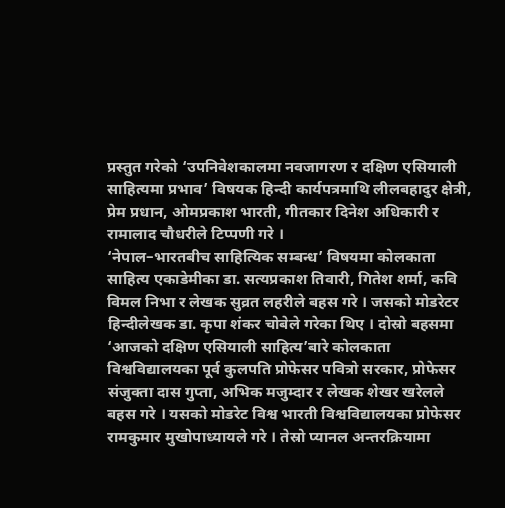प्रस्तुत गरेको ‘उपनिवेशकालमा नवजागरण र दक्षिण एसियाली साहित्यमा प्रभाव’ विषयक हिन्दी कार्यपत्रमाथि लीलबहादुर क्षेत्री, प्रेम प्रधान, ओमप्रकाश भारती, गीतकार दिनेश अधिकारी र रामालाद चौधरीले टिप्पणी गरे ।
‘नेपाल–भारतबीच साहित्यिक सम्बन्ध’ विषयमा कोलकाता साहित्य एकाडेमीका डा. सत्यप्रकाश तिवारी, गितेश शर्मा, कवि विमल निभा र लेखक सुव्रत लहरीले बहस गरे । जसको मोडरेटर हिन्दीलेखक डा. कृपा शंकर चोबेले गरेका थिए । दोस्रो बहसमा ‘आजको दक्षिण एसियाली साहित्य’बारे कोलकाता विश्वविद्यालयका पूर्व कुलपति प्रोफेसर पवित्रो सरकार, प्रोफेसर संजुक्ता दास गुप्ता, अभिक मजुम्दार र लेखक शेखर खरेलले बहस गरे । यसको मोडरेट विश्व भारती विश्वविद्यालयका प्रोफेसर रामकुमार मुखोपाध्यायले गरे । तेस्रो प्यानल अन्तरक्रियामा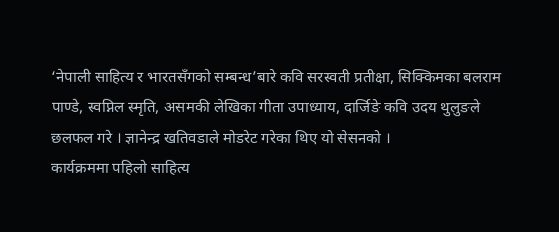‘नेपाली साहित्य र भारतसँगको सम्बन्ध’बारे कवि सरस्वती प्रतीक्षा, सिक्किमका बलराम पाण्डे, स्वप्निल स्मृति, असमकी लेखिका गीता उपाध्याय, दार्जिङे कवि उदय थुलुङले छलफल गरे । ज्ञानेन्द्र खतिवडाले मोडरेट गरेका थिए यो सेसनको ।
कार्यक्रममा पहिलो साहित्य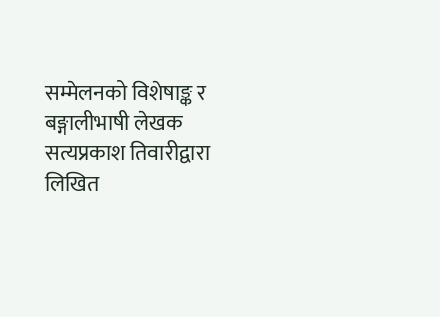सम्मेलनको विशेषाङ्क र बङ्गालीभाषी लेखक सत्यप्रकाश तिवारीद्वारा लिखित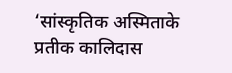‘सांस्कृतिक अस्मिताके प्रतीक कालिदास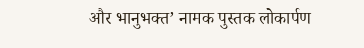और भानुभक्त’ नामक पुस्तक लोकार्पण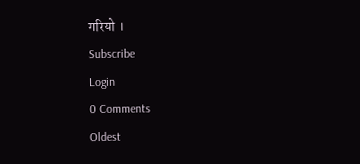गरियो ।
Subscribe
Login
0 Comments
Oldest